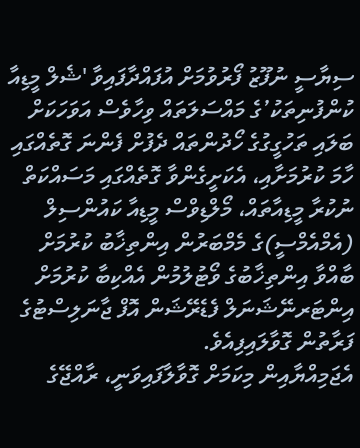ސިޔާސީ ނުފޫޒު ފޯރުވުމަށް އުފައްދާފައިވާ 'ޝެލް މީޑިއާ ކުންފުނިތަކު’ގެ މައްސަލަތައް ވިހާވެސް އަވަހަކަށް ބަލައި ތަހުގީގުގެ ހޯދުންތައް ދެފުށް ފެންނަ ގޮތެއްގައި ހާމަ ކުރުމަށާއި، އެކަށީގެންވާ ގޮތެއްގައި މަސައްކަތް ނުކުރާ މީޑިއާތައް، މޯލްޑިވްސް މީޑިއާ ކައުންސިލް (އެމްއެމްސީ)ގެ މެމްބަރުން އިންތިޚާބު ކުރުމަށް ބާއްވާ އިންތިޚާބުގެ ވޯޓުލުމުން އެއްކިބާ ކުރުމަށް އިންޓަރނޭޝަނަލް ފެޑެރޭޝަން އޮފް ޖާނަލިސްޓުގެ ފަރާތުން ގޮވާލައިފިއެވެ.
އެޖަމިއްޔާއިން މިކަމަށް ގޮވާލާފައިވަނީ، ރާއްޖޭގެ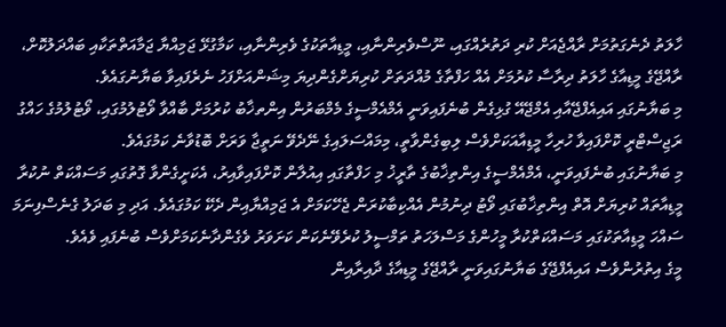ހާލަތު ދެނެގަތުމަށް ރާއްޖެއަށް ކުރި ދަތުރެއްގައި، ނޫސްވެރިންނާއި، މީޑިއާތަކުގެ ވެރިންނާއި، ކަމާގުޅޭ ޖަމިއްޔާ ޖަމާއަތްތަކާއި ބައްދަލުކޮށް، ރާއްޖޭގެ މީޑިއާގެ ހާލަތު ދިރާސާ ކުރުމަށް އެއް ހަފްތާގެ މުއްދަތަށް ކުރިޔަށްގެންދިޔަ މިޝަންއަށްފަހު ނެރެފައިވާ ބަޔާނުގައެވެ.
މި ބަޔާނުގައި އައިއެފްޖޭއާއި އެމްޖޭއޭ ގުޅިގެން ބުނެފައިވަނީ އެމްއެމްސީގެ މެމްބަރުން އިންތޚާބު ކުރުމަށް ބާއްވާ ވޯޓުލުމުގައި، ވޯޓުލުމުގެ ހައްގު ރަޖިސްޓްރީ ކޮށްފައިވާ ހުރިހާ މީޑިއާއަކަށްވެސް ލިބިގެންވާތީ، މިމައްސަލައިގެ ނޭދެވޭ ނަތީޖާ ވަރަށް ބޮޑުވާނެ ކަމުގައެވެ.
މި ބަޔާނުގައި ބުނެފައިވަނީ، އެމްއެމްސީގެ އިންތިޚާބުގެ ތާރީޚު މި ހަފްތާގައި އިއުލާން ކޮށްފައިވާއިރު، އެކަށީގެންވާ ގޮތުގައި މަސައްކަތް ނުކުރާ މީޑިއާތައް ކުރިޔަށް އޮތް އިންތިޚާބުގައި ވޯޓު ދިނުމުން އެއްކިބާކުރަން ޖެހޭކަމަށް އެ ޖަމިއްޔާއިން ދެކޭ ކަމުގައެވެ. އަދި މި ބަދަލު ގެނެސްފިނަމަ ސައްހަ މީޑިއާތަކުގައި މަސައްކަތްކުރާ މީހުންގެ މަސްލަހަތު ތަމްސީލު ކުރެވޭނެކަން ކަށަވަރު ވެގެންދާނެކަމަށްވެސް ބުނެފައި ވެއެވެ.
މީގެ އިތުރުންވެސް އައިއެފްޖޭގެ ބަޔާނުގައިވަނީ ރާއްޖޭގެ މީޑިއާގެ ދާއިރާއިން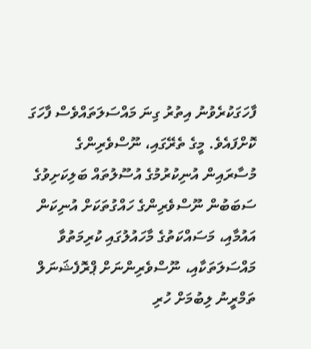ފާހަގަކުރެވުނު އިތުރު ގިނަ މައްސަލަތައްވެސް ފާހަގަ ކޮށްފައެވެ. މީގެ ތެރޭގައި، ނޫސްވެރިންގެ މުސާރައިން އުނިކުރުމުގެ އުސޫލުތައް ބަލިކަށިވުގެ ސަބަބުން ނޫސްވެރިންގެ ހައްގުތަކަށް އުނިކަން އައުމާއި، މަސައްކަތުގެ މާހައުލުގައި ކުރިމަތުވާ މައްސަލަތަކާއި، ނޫސްވެރިންނަށް ޕްރޮފެޝަނަލް ތަމްރީނު ލިބުމަށް ހުރި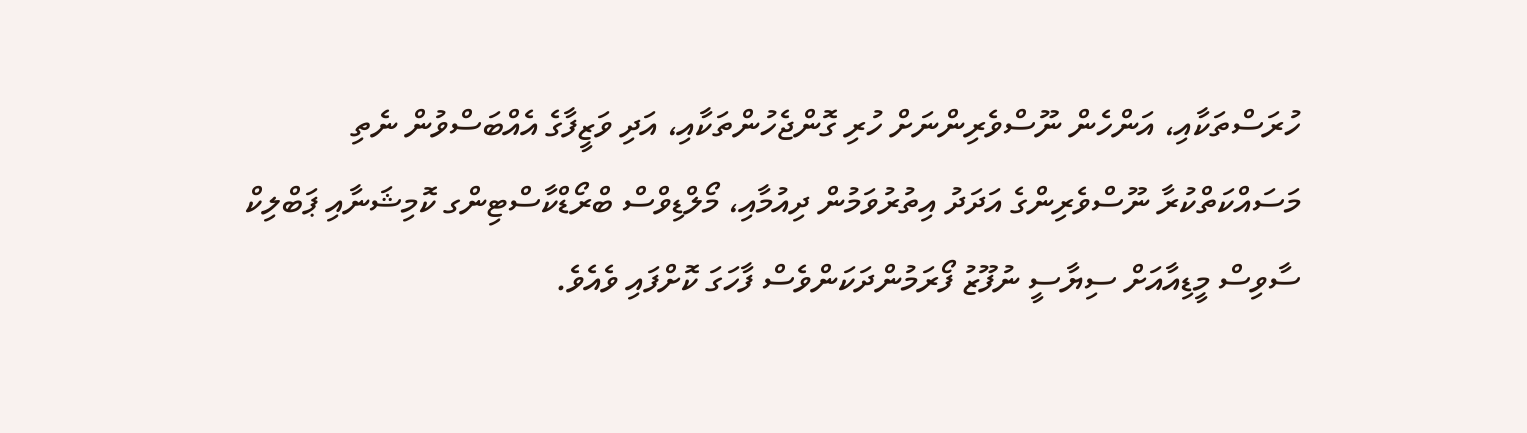ހުރަސްތަކާއި، އަންހެން ނޫސްވެރިންނަށް ހުރި ގޮންޖެހުންތަކާއި، އަދި ވަޒީފާގެ އެއްބަސްވުން ނެތި މަސައްކަތްކުރާ ނޫސްވެރިންގެ އަދަދު އިތުރުވަމުން ދިއުމާއި، މޯލްޑިވްސް ބްރޯޑްކާސްޓިންގ ކޮމިޝަނާއި ޕަބްލިކް ސާވިސް މީޑިއާއަށް ސިޔާސީ ނުފޫޒު ފޯރަމުންދަކަންވެސް ފާހަގަ ކޮށްފައި ވެއެވެ.